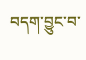བདག་བྱུང་བ་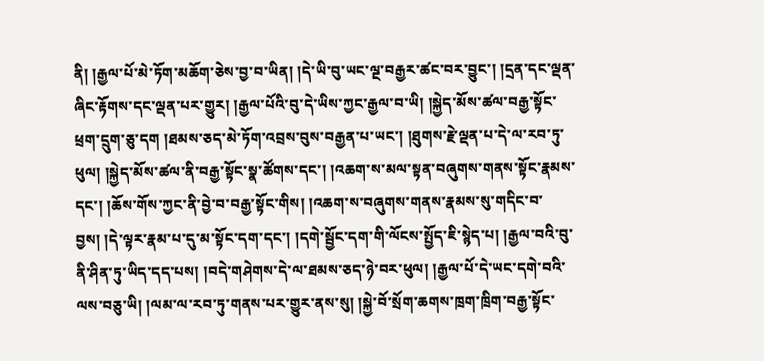ནི། །རྒྱལ་པོ་མེ་ཏོག་མཆོག་ཅེས་བྱ་བ་ཡིན། །དེ་ཡི་བུ་ཡང་ལྔ་བརྒྱར་ཚང་བར་བྱུང་། །དྲན་དང་ལྡན་ཞིང་རྟོགས་དང་ལྡན་པར་གྱུར། །རྒྱལ་པོའི་བུ་དེ་ཡིས་ཀྱང་རྒྱལ་བ་ཡི། །སྐྱེད་མོས་ཚལ་བརྒྱ་སྟོང་ཕྲག་དྲུག་ཅུ་དག །ཐམས་ཅད་མེ་ཏོག་འབྲས་བུས་བརྒྱན་པ་ཡང་། །ཐུགས་རྗེ་ལྡན་པ་དེ་ལ་རབ་ཏུ་ཕུལ། །སྐྱེད་མོས་ཚལ་ནི་བརྒྱ་སྟོང་སྣ་ཚོགས་དང་། །འཆག་ས་མལ་སྟན་བཞུགས་གནས་སྟོང་རྣམས་དང་། །ཆོས་གོས་ཀྱང་ནི་བྱེ་བ་བརྒྱ་སྟོང་གིས། །འཆག་ས་བཞུགས་གནས་རྣམས་སུ་གདིང་བ་བྱས། །དེ་ལྟར་རྣམ་པ་དུ་མ་སྟོང་དག་དང་། །དགེ་སྦྱོང་དག་གི་ལོངས་སྤྱོད་ཇི་སྙེད་པ། །རྒྱལ་བའི་བུ་ནི་ཤིན་ཏུ་ཡིད་དད་པས། །བདེ་གཤེགས་དེ་ལ་ཐམས་ཅད་ཉེ་བར་ཕུལ། །རྒྱལ་པོ་དེ་ཡང་དགེ་བའི་ལས་བཅུ་ཡི། །ལམ་ལ་རབ་ཏུ་གནས་པར་གྱུར་ནས་སུ། །སྐྱེ་བོ་སྲོག་ཆགས་ཁྲག་ཁྲིག་བརྒྱ་སྟོང་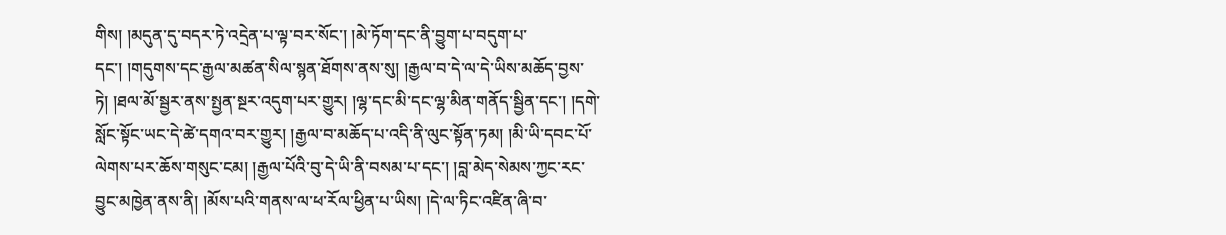གིས། །མདུན་དུ་བདར་ཏེ་འདྲེན་པ་ལྟ་བར་སོང་། །མེ་ཏོག་དང་ནི་བྱུག་པ་བདུག་པ་དང་། །གདུགས་དང་རྒྱལ་མཚན་སིལ་སྙན་ཐོགས་ནས་སུ། །རྒྱལ་བ་དེ་ལ་དེ་ཡིས་མཆོད་བྱས་ཏེ། །ཐལ་མོ་སྦྱར་ནས་སྤྱན་སྔར་འདུག་པར་གྱུར། །ལྷ་དང་མི་དང་ལྷ་མིན་གནོད་སྦྱིན་དང་། །དགེ་སློང་སྟོང་ཡང་དེ་ཚེ་དགའ་བར་གྱུར། །རྒྱལ་བ་མཆོད་པ་འདི་ནི་ལུང་སྟོན་ཏམ། །མི་ཡི་དབང་པོ་ལེགས་པར་ཆོས་གསུང་ངམ། །རྒྱལ་པོའི་བུ་དེ་ཡི་ནི་བསམ་པ་དང་། །བླ་མེད་སེམས་ཀྱང་རང་བྱུང་མཁྱེན་ནས་ནི། །མོས་པའི་གནས་ལ་ཕ་རོལ་ཕྱིན་པ་ཡིས། །དེ་ལ་ཏིང་འཛིན་ཞི་བ་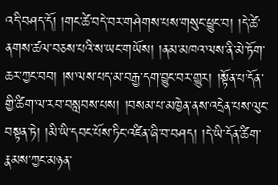འདི་བཤད་དོ། །གང་ཚེ་བདེ་བར་གཤེགས་པས་གསུང་ཕྱུང་བ། །དེ་ཚེ་ནགས་ཚལ་བཅས་པའི་ས་ཡང་གཡོས། །ནམ་མཁའ་ལས་ནི་མེ་ཏོག་ཆར་ཀྱང་བབ། །ས་ལས་པད་མ་བརྒྱ་དག་བྱུང་བར་གྱུར། །སྟོན་པ་དོན་གྱི་ཚིག་ལ་རབ་བསླབས་པས། །བསམ་པ་མཁྱེན་ནས་འདྲེན་པས་ལུང་བསྟན་ཏེ། །མི་ཡི་དབང་པོས་ཏིང་འཛིན་ཞི་བ་བཤད། །དེ་ཡི་དོན་ཚིག་རྣམས་ཀྱང་མཉན་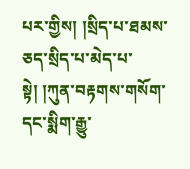པར་གྱིས། །སྲིད་པ་ཐམས་ཅད་སྲིད་པ་མེད་པ་སྟེ། །ཀུན་བརྟགས་གསོག་དང་སྨིག་རྒྱུ་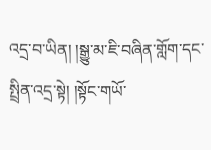འདྲ་བ་ཡིན། །སྒྱུ་མ་ཇི་བཞིན་གློག་དང་སྤྲིན་འདྲ་སྟེ། །སྟོང་གཡོ་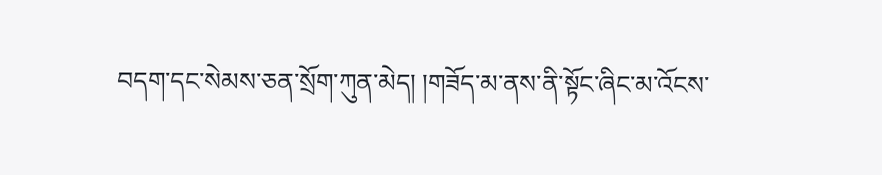བདག་དང་སེམས་ཅན་སྲོག་ཀུན་མེད། །གཟོད་མ་ནས་ནི་སྟོང་ཞིང་མ་འོངས་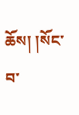ཆོས། །སོང་བ་